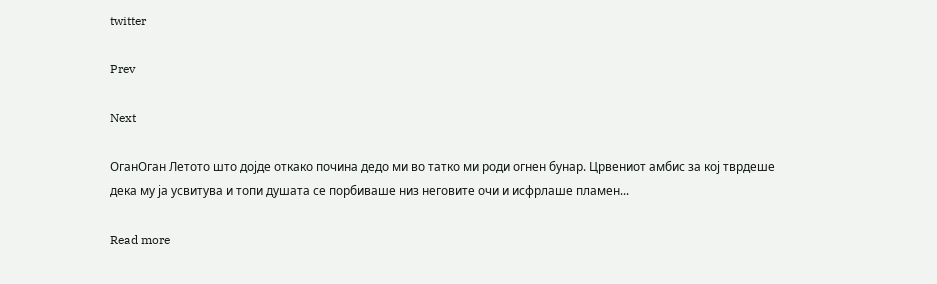twitter

Prev

Next

ОганОган Летото што дојде откако почина дедо ми во татко ми роди огнен бунар. Црвениот амбис за кој тврдеше дека му ја усвитува и топи душата се порбиваше низ неговите очи и исфрлаше пламен...

Read more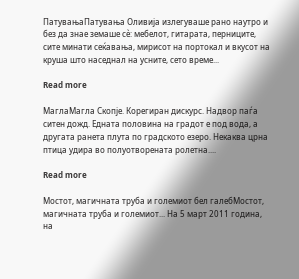ПатувањаПатувања Оливија излегуваше рано наутро и без да знае земаше сѐ: мебелот, гитарата, перниците, сите минати сеќавања, мирисот на портокал и вкусот на круша што наседнал на усните, сето време...

Read more

МаглаМагла Скопје. Корегиран дискурс. Надвор паѓа ситен дожд. Едната половина на градот е под вода, а другата ранета плута по градското езеро. Некаква црна птица удира во полуотворената ролетна....

Read more

Мостот, магичната труба и големиот бел галебМостот, магичната труба и големиот... На 5 март 2011 година, на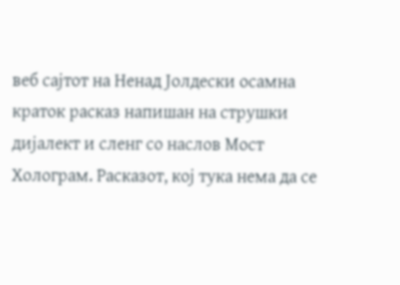веб сајтот на Ненад Јолдески осамна краток расказ напишан на струшки дијалект и сленг со наслов Мост Холограм. Расказот, кој тука нема да се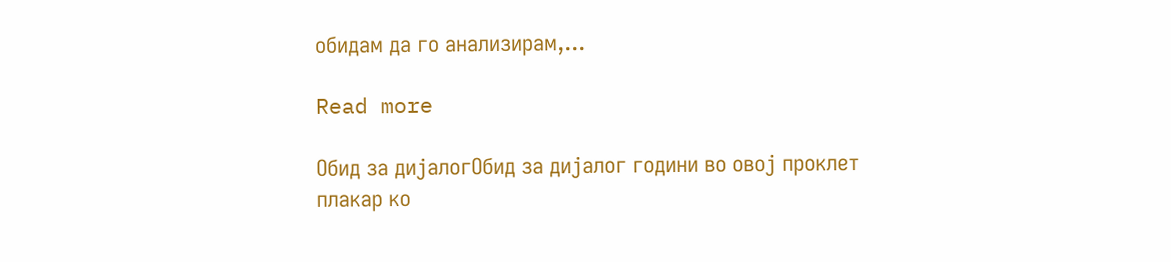обидам да го анализирам,...

Read more

Обид за дијалогОбид за дијалог години во овој проклет плакар ко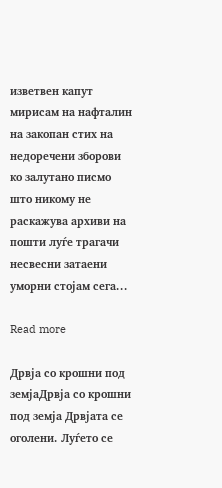изветвен капут мирисам на нафталин на закопан стих на недоречени зборови ко залутано писмо што никому не раскажува архиви на пошти луѓе трагачи несвесни затаени уморни стојам сега...

Read more

Дрвја со крошни под земјаДрвја со крошни под земја Дрвјата се оголени. Луѓето се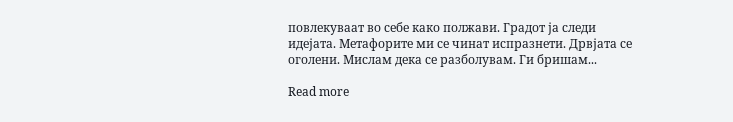повлекуваат во себе како полжави. Градот ја следи идејата. Метафорите ми се чинат испразнети. Дрвјата се оголени. Мислам дека се разболувам. Ги бришам...

Read more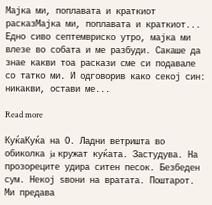Мајка ми, поплавата и краткиот расказМајка ми, поплавата и краткиот...      Eдно сиво септемвриско утро, мајка ми влезе во собата и ме разбуди. Сакаше да знае какви тоа раскази сме си подавале со татко ми. И одговорив како секој син: никакви, остави ме...

Read more

КуќаКуќа на О. Ладни ветришта во обиколка ja кружат куќата. Застудува. На прозореците удира ситен песок. Безбеден сум. Некој ѕвони на вратата. Поштарот. Ми предава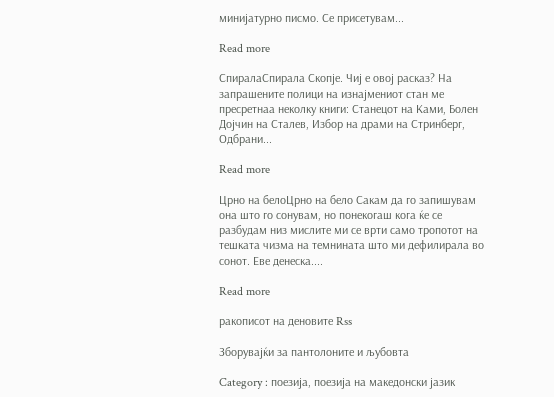минијатурно писмо. Се присетувам...

Read more

СпиралаСпирала Скопје. Чиј е овој расказ? На запрашените полици на изнајмениот стан ме пресретнаа неколку книги: Станецот на Ками, Болен Дојчин на Сталев, Избор на драми на Стринберг, Одбрани...

Read more

Црно на белоЦрно на бело Сакам да го запишувам она што го сонувам, но понекогаш кога ќе се разбудам низ мислите ми се врти само тропотот на тешката чизма на темнината што ми дефилирала во сонот. Еве денеска....

Read more

ракописот на деновите Rss

Зборувајќи за пантолоните и љубовта

Category : поезија, поезија на македонски јазик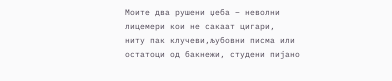Моите два рушени џеба – неволни лицемери кои не сакаат цигари,
ниту пак клучеви,љубовни писма или остатоци од бакнежи, студени пијано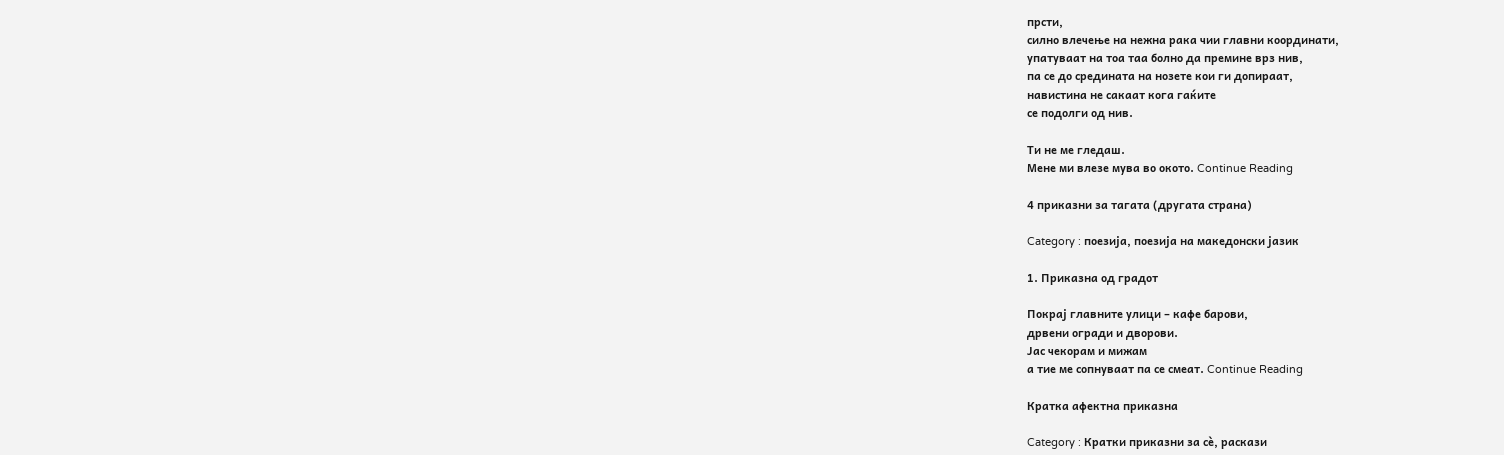прсти,
силно влечење на нежна рака чии главни координати,
упатуваат на тоа таа болно да премине врз нив,
па се до средината на нозете кои ги допираат,
навистина не сакаат кога гаќите
се подолги од нив.

Ти не ме гледаш.
Мене ми влезе мува во окото. Continue Reading

4 приказни за тагата (другата страна)

Category : поезија, поезија на македонски јазик

1. Приказна од градот

Покрај главните улици – кафе барови,
дрвени огради и дворови.
Јас чекорам и мижам
а тие ме сопнуваат па се смеат. Continue Reading

Кратка афектна приказна

Category : Кратки приказни за сѐ, раскази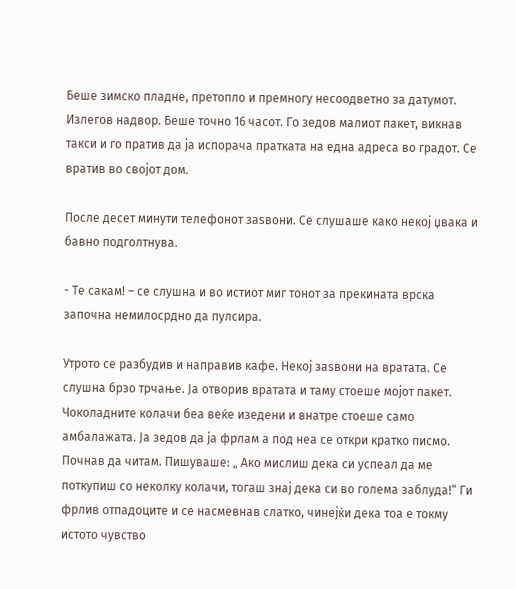Беше зимско пладне, претопло и премногу несоодветно за датумот. Излегов надвор. Беше точно 16 часот. Го зедов малиот пакет, викнав такси и го пратив да ја испорача пратката на една адреса во градот. Се вратив во својот дом.

После десет минути телефонот заѕвони. Се слушаше како некој џвака и бавно подголтнува.

- Те сакам! – се слушна и во истиот миг тонот за прекината врска започна немилосрдно да пулсира.

Утрото се разбудив и направив кафе. Некој заѕвони на вратата. Се слушна брзо трчање. Ја отворив вратата и таму стоеше мојот пакет. Чоколадните колачи беа веќе изедени и внатре стоеше само амбалажата. Ја зедов да ја фрлам а под неа се откри кратко писмо. Почнав да читам. Пишуваше: „ Ако мислиш дека си успеал да ме поткупиш со неколку колачи, тогаш знај дека си во голема заблуда!“ Ги фрлив отпадоците и се насмевнав слатко, чинејќи дека тоа е токму истото чувство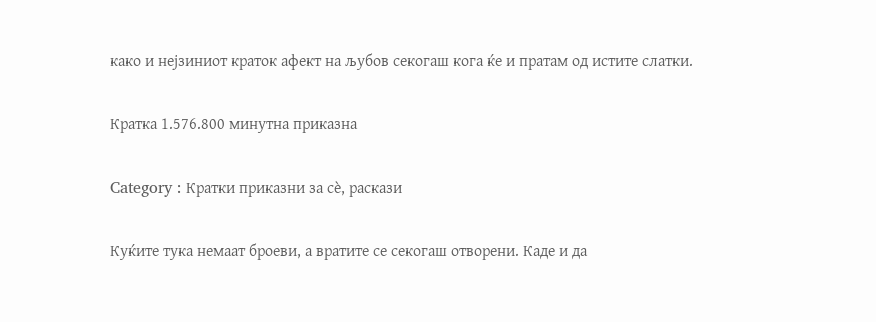како и нејзиниот краток афект на љубов секогаш кога ќе и пратам од истите слатки.

Кратка 1.576.800 минутна приказна

Category : Кратки приказни за сѐ, раскази

Куќите тука немаат броеви, а вратите се секогаш отворени. Каде и да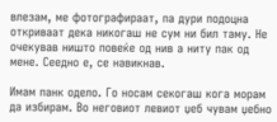влезам, ме фотографираат, па дури подоцна откриваат дека никогаш не сум ни бил таму. Не очекував ништо повеќе од нив а ниту пак од мене. Сеедно е, се навикнав.

Имам панк одело. Го носам секогаш кога морам да избирам. Во неговиот левиот џеб чувам џебно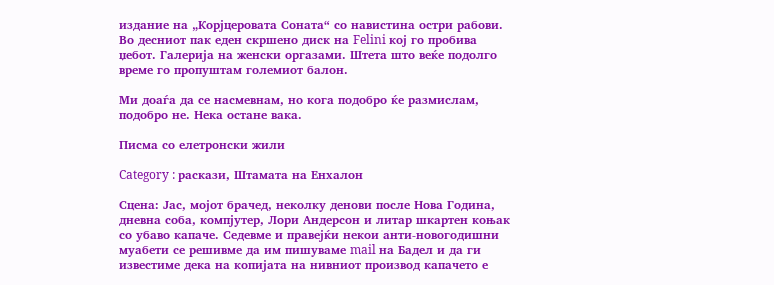издание на „Корјцеровата Соната“ со навистина остри рабови. Во десниот пак еден скршено диск на Felini кој го пробива џебот. Галерија на женски оргазами. Штета што веќе подолго време го пропуштам големиот балон.

Ми доаѓа да се насмевнам, но кога подобро ќе размислам, подобро не. Нека остане вака.

Писма со елетронски жили

Category : раскази, Штамата на Енхалон

Сцена: Јас, мојот брачед, неколку денови после Нова Година, дневна соба, компјутер, Лори Андерсон и литар шкартен коњак со убаво капаче. Седевме и правејќи некои анти-новогодишни муабети се решивме да им пишуваме mail на Бадел и да ги известиме дека на копијата на нивниот производ капачето е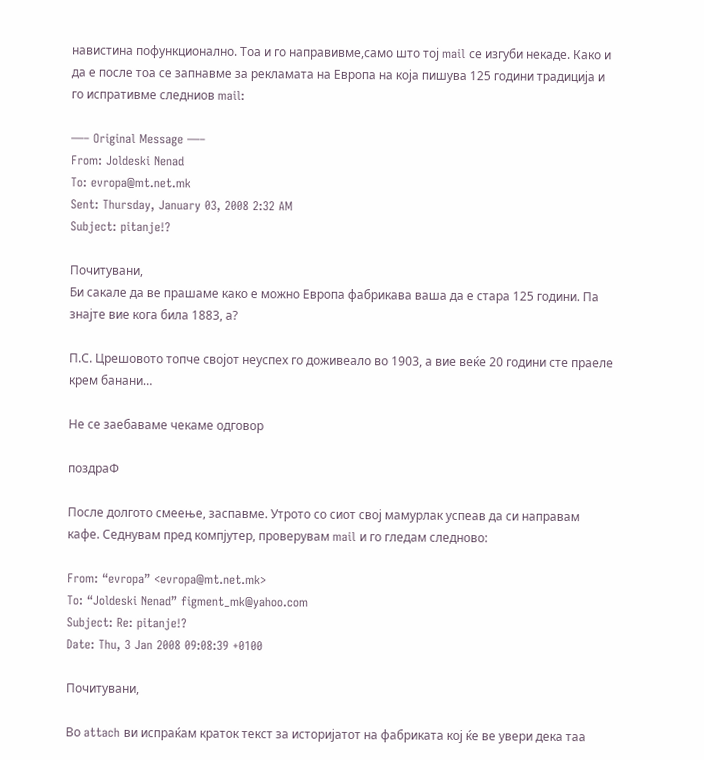навистина пофункционално. Тоа и го направивме,само што тој mail се изгуби некаде. Како и да е после тоа се запнавме за рекламата на Европа на која пишува 125 години традиција и го испративме следниов mail:

—– Original Message —–
From: Joldeski Nenad
To: evropa@mt.net.mk
Sent: Thursday, January 03, 2008 2:32 AM
Subject: pitanje!?

Почитувани,
Би сакале да ве прашаме како е можно Европа фабрикава ваша да е стара 125 години. Па знајте вие кога била 1883, а?

П.С. Црешовото топче својот неуспех го доживеало во 1903, а вие веќе 20 години сте праеле крем банани…

Не се заебаваме чекаме одговор

поздраФ

После долгото смеење, заспавме. Утрото со сиот свој мамурлак успеав да си направам кафе. Седнувам пред компјутер, проверувам mail и го гледам следново:

From: “evropa” <evropa@mt.net.mk>
To: “Joldeski Nenad” figment_mk@yahoo.com
Subject: Re: pitanje!?
Date: Thu, 3 Jan 2008 09:08:39 +0100

Почитувани,

Во attach ви испраќам краток текст за историјатот на фабриката кој ќе ве увери дека таа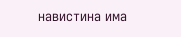навистина има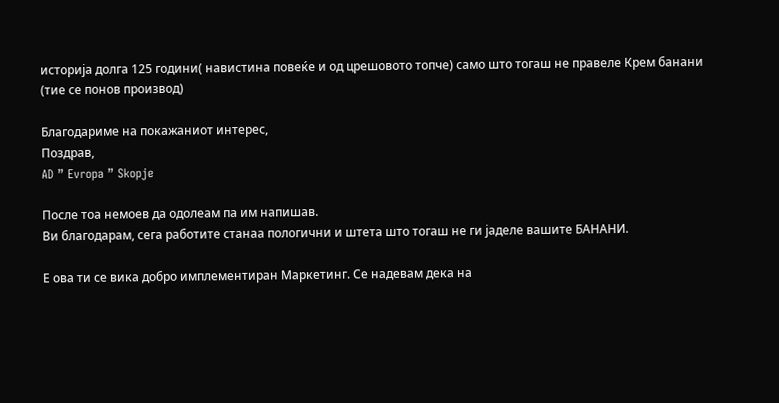историја долга 125 години( навистина повеќе и од црешовото топче) само што тогаш не правеле Крем банани (тие се понов производ)

Благодариме на покажаниот интерес,
Поздрав,
AD ” Evropa ” Skopje

После тоа немоев да одолеам па им напишав.
Ви благодарам, сега работите станаа пологични и штета што тогаш не ги јаделе вашите БАНАНИ.

Е ова ти се вика добро имплементиран Маркетинг. Се надевам дека на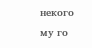некого му го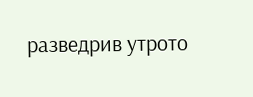разведрив утрото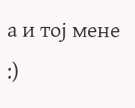а и тој мене :)